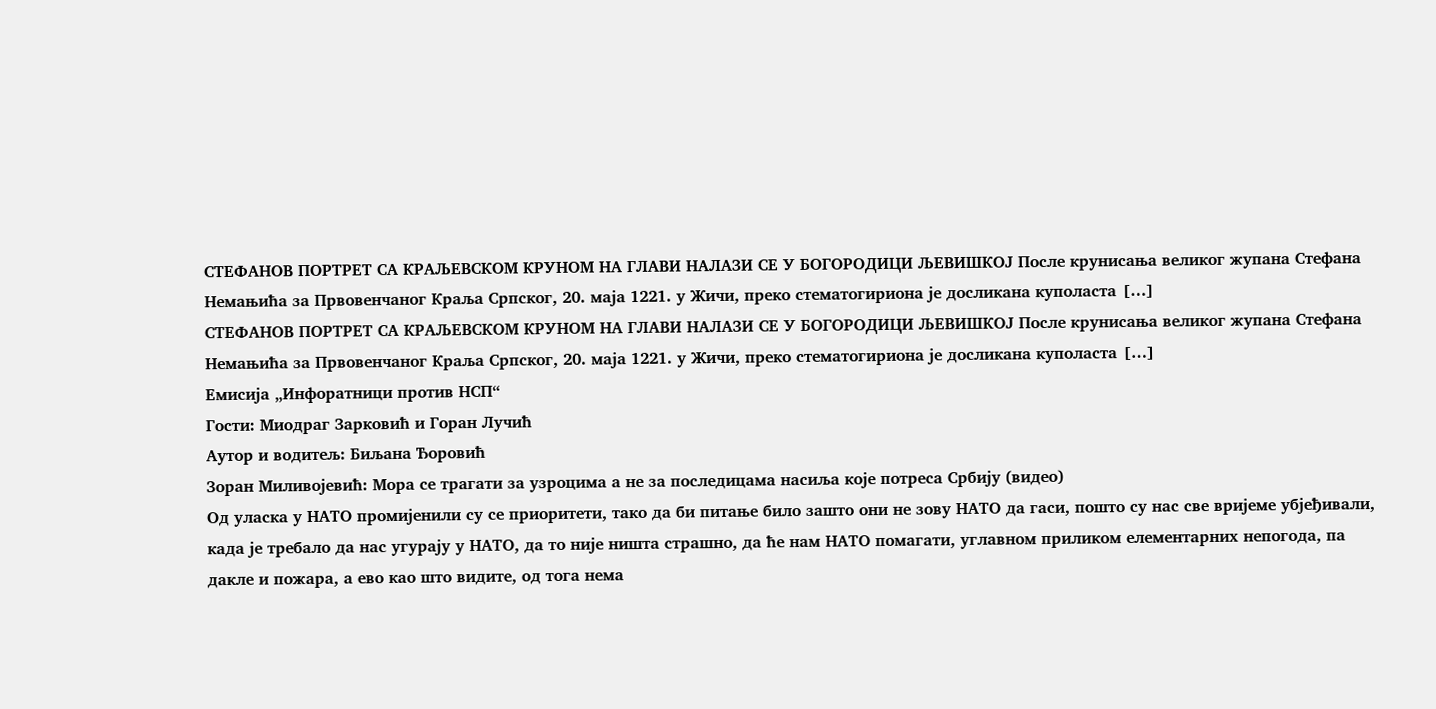СТЕФАНОВ ПОРТРЕТ СА КРАЉЕВСКОМ КРУНОМ НА ГЛАВИ НАЛАЗИ СЕ У БОГОРОДИЦИ ЉЕВИШКОЈ После крунисања великог жупана Стефана Немањића за Првовенчаног Краља Српског, 20. маја 1221. у Жичи, преко стематогириона је досликана куполаста […]
СТЕФАНОВ ПОРТРЕТ СА КРАЉЕВСКОМ КРУНОМ НА ГЛАВИ НАЛАЗИ СЕ У БОГОРОДИЦИ ЉЕВИШКОЈ После крунисања великог жупана Стефана Немањића за Првовенчаног Краља Српског, 20. маја 1221. у Жичи, преко стематогириона је досликана куполаста […]
Емисија „Инфоратници против НСП“
Гости: Миодраг Зарковић и Горан Лучић
Аутор и водитељ: Биљана Ђоровић
Зоран Миливојевић: Мора се трагати за узроцима а не за последицама насиља које потреса Србију (видео)
Од уласка у НАТО промијенили су се приоритети, тако да би питање било зашто они не зову НАТО да гаси, пошто су нас све вријеме убјеђивали, када је требало да нас угурају у НАТО, да то није ништа страшно, да ће нам НАТО помагати, углавном приликом елементарних непогода, па дакле и пожара, а ево као што видите, од тога нема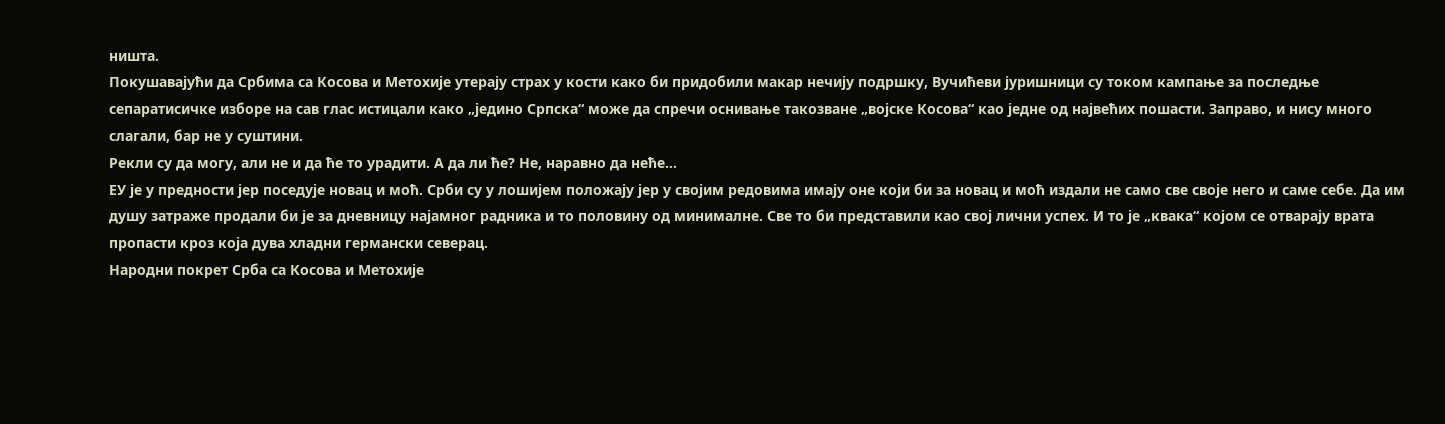ништа.
Покушавајући да Србима са Косова и Метохије утерају страх у кости како би придобили макар нечију подршку, Вучићеви јуришници су током кампање за последње сепаратисичке изборе на сав глас истицали како „једино Српска“ може да спречи оснивање такозване „војске Косова“ као једне од највећих пошасти. Заправо, и нису много слагали, бар не у суштини.
Рекли су да могу, али не и да ће то урадити. А да ли ће? Не, наравно да неће…
ЕУ је у предности јер поседује новац и моћ. Срби су у лошијем положају јер у својим редовима имају оне који би за новац и моћ издали не само све своје него и саме себе. Да им душу затраже продали би је за дневницу најамног радника и то половину од минималне. Све то би представили као свој лични успех. И то је „квака“ којом се отварају врата пропасти кроз која дува хладни германски северац.
Народни покрет Срба са Косова и Метохије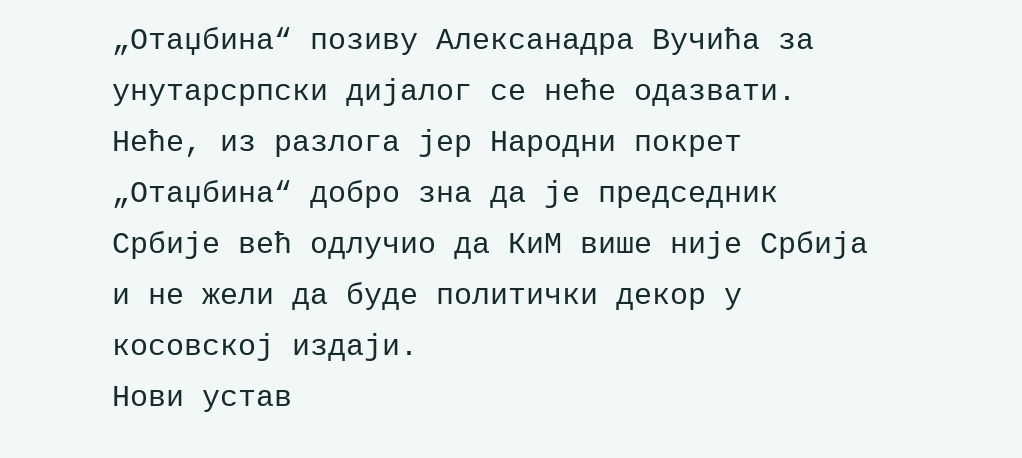„Отаџбина“ позиву Алексанадра Вучића за унутарсрпски дијалог се неће одазвати. Неће, из разлога јер Народни покрет „Отаџбина“ добро зна да је председник Србије већ одлучио да КиМ више није Србија и не жели да буде политички декор у косовској издаји.
Нови устав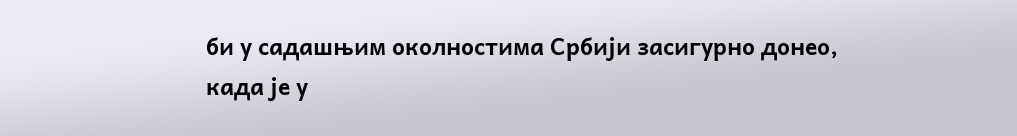би у садашњим околностима Србији засигурно донео, када је у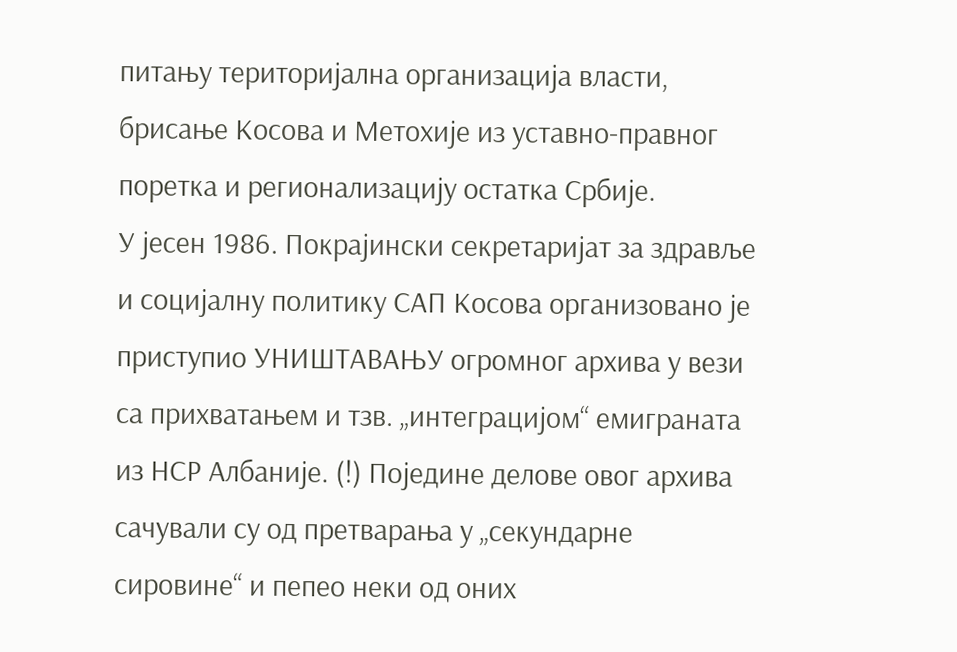питању територијална организација власти, брисање Косова и Метохије из уставно-правног поретка и регионализацију остатка Србије.
У јесен 1986. Покрајински секретаријат за здравље и социјалну политику САП Косова организовано је приступио УНИШТАВАЊУ огромног архива у вези са прихватањем и тзв. „интеграцијом“ емиграната из НСР Албаније. (!) Поједине делове овог архива сачували су од претварања у „секундарне сировине“ и пепео неки од оних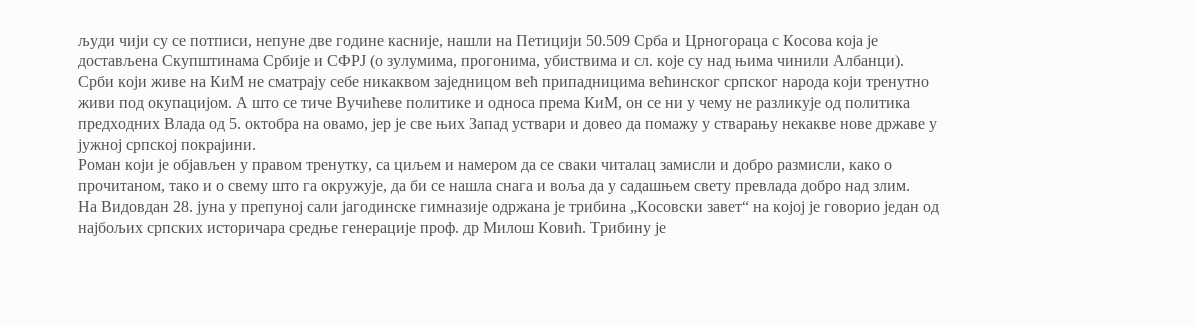људи чији су се потписи, непуне две године касније, нашли на Петицији 50.509 Срба и Црногораца с Косова која је достављена Скупштинама Србије и СФРЈ (о зулумима, прогонима, убиствима и сл. које су над њима чинили Албанци).
Срби који живе на КиМ не сматрају себе никаквом заједницом већ припадницима већинског српског народа који тренутно живи под окупацијом. А што се тиче Вучићеве политике и односа према КиМ, он се ни у чему не разликује од политика предходних Влада од 5. октобра на овамо, јер је све њих Запад уствари и довео да помажу у стварању некакве нове државе у јужној српској покрајини.
Роман који је објављен у правом тренутку, са циљем и намером да се сваки читалац замисли и добро размисли, како о прочитаном, тако и о свему што га окружује, да би се нашла снага и воља да у садашњем свету превлада добро над злим.
На Видовдан 28. јуна у препуној сали јагодинске гимназије одржана је трибина „Косовски завет“ на којој је говорио један од најбољих српских историчара средње генерације проф. др Милош Ковић. Трибину је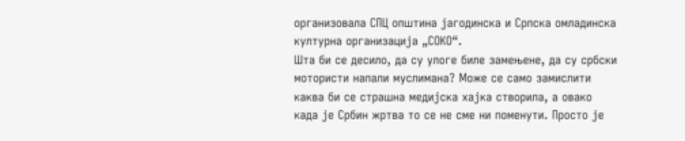организовала СПЦ општина јагодинска и Српска омладинска културна организација „СОКО“.
Шта би се десило, да су улоге биле замењене, да су србски мотористи напали муслимана? Може се само замислити каква би се страшна медијска хајка створила, а овако када је Србин жртва то се не сме ни поменути. Просто је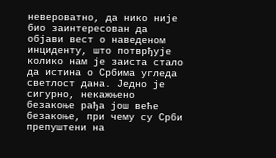невероватно, да нико није био заинтересован да објави вест о наведеном инциденту, што потврђује колико нам је заиста стало да истина о Србима угледа светлост дана. Једно је сигурно, некажњено безакоње рађа још веће безакоње, при чему су Срби препуштени на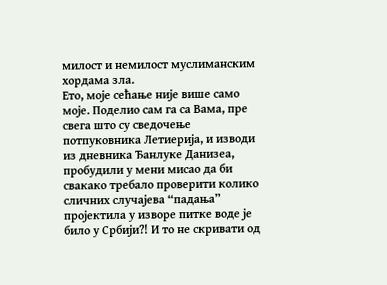милост и немилост муслиманским хордама зла.
Ето, моје сећање није више само моје. Поделио сам га са Вама, пре свега што су сведочење потпуковника Летиерија, и изводи из дневника Ђанлуке Данизеа, пробудили у мени мисао да би свакако требало проверити колико сличних случајева “падања” пројектила у изворе питке воде је било у Србији?! И то не скривати од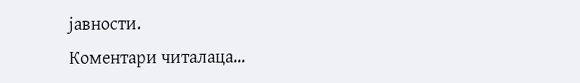јавности.
Коментари читалаца…